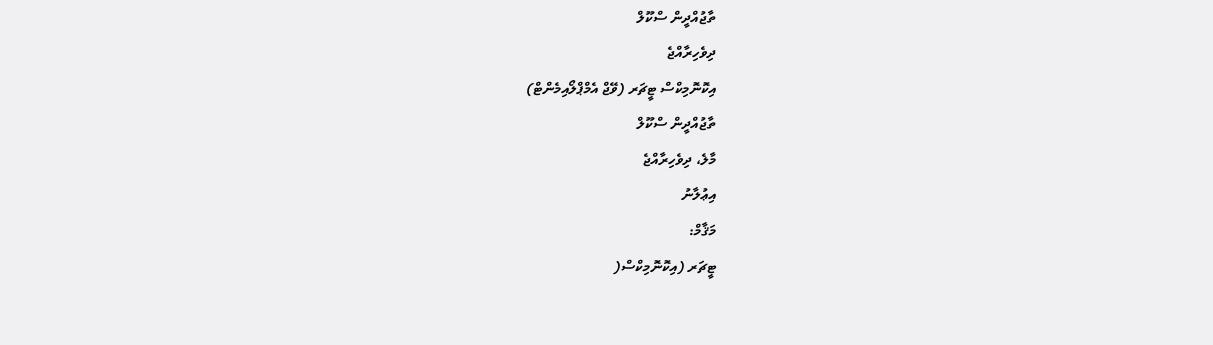ތާޖުއްދީން ސްކޫލް
ދިވެހިރާއްޖެ
އިކޮނޮމިކްސް ޓީޗަރ (ވޭޖް އެމްޕްލޯއިމެންޓް)
ތާޖުއްދީން ސްކޫލް
މާލެ، ދިވެހިރާއްޖެ
އިޢުލާނު
މަޤާމް:
ޓީޗަރ (އިކޮނޮމިކްސް(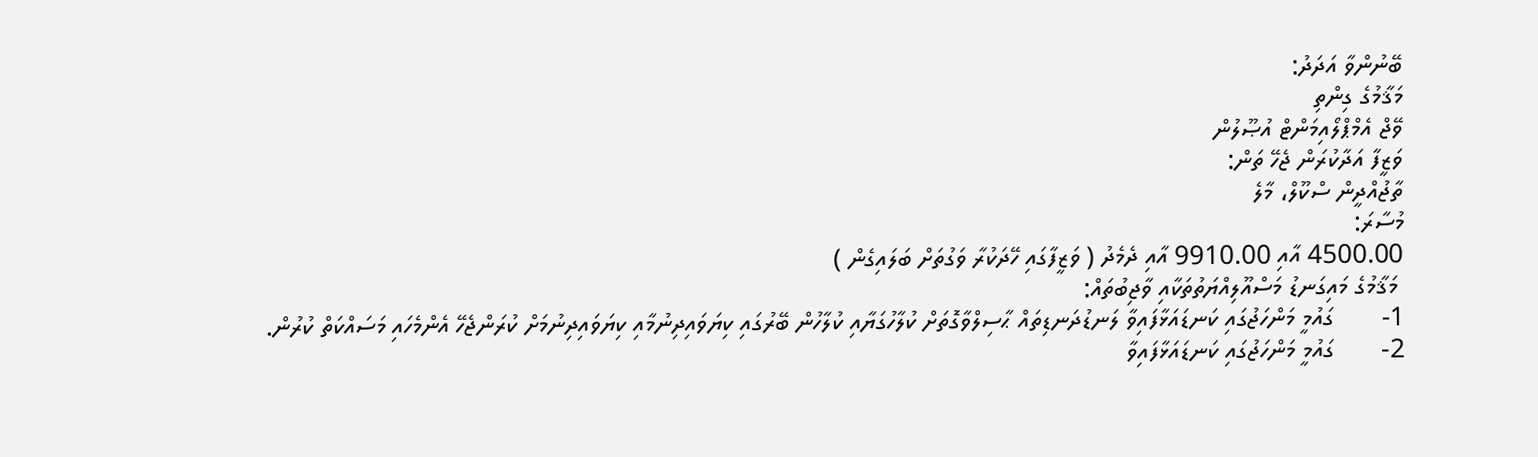ބޭނުންވާ އަދަދު:
މަޤާމުގެ ގިންތި
ވޭޖް އެމްޕްލޯއިމަންޓް އުޞޫލުން
ވަޒީފާ އަދާކުރަން ޖެހޭ ތަން:
ތާޖުއްދީން ސްކޫލް، މާލެ
މުސާރަ:
4500.00 އާއި 9910.00 އާއި ދެމެދު ( ވަޒީފާގައި ހޭދަކުރާ ވަގުތަށް ބަލައިގެން )
 މަޤާމުގެ މައިގަނޑު މަސްއޫލިއްޔަތުތަކާއި ވާޖިބުތައް:
1-       ގައުމީ މަންހަޖުގައި ކަނޑައަޅާފައިވާ ލަނޑުދަނޑިތައް ޙާސިލްވާގޮތަށް ކުލާހުގަޔާއި ކުލާހުން ބޭރުގައި ކިޔަވައިދިނުމާއި ކިޔަވައިދިނުމަށް ކުރަންޖެހޭ އެންމެހައި މަސައްކަތް ކުރުން.
2-       ގައުމީ މަންހަޖުގައި ކަނޑައަޅާފައިވާ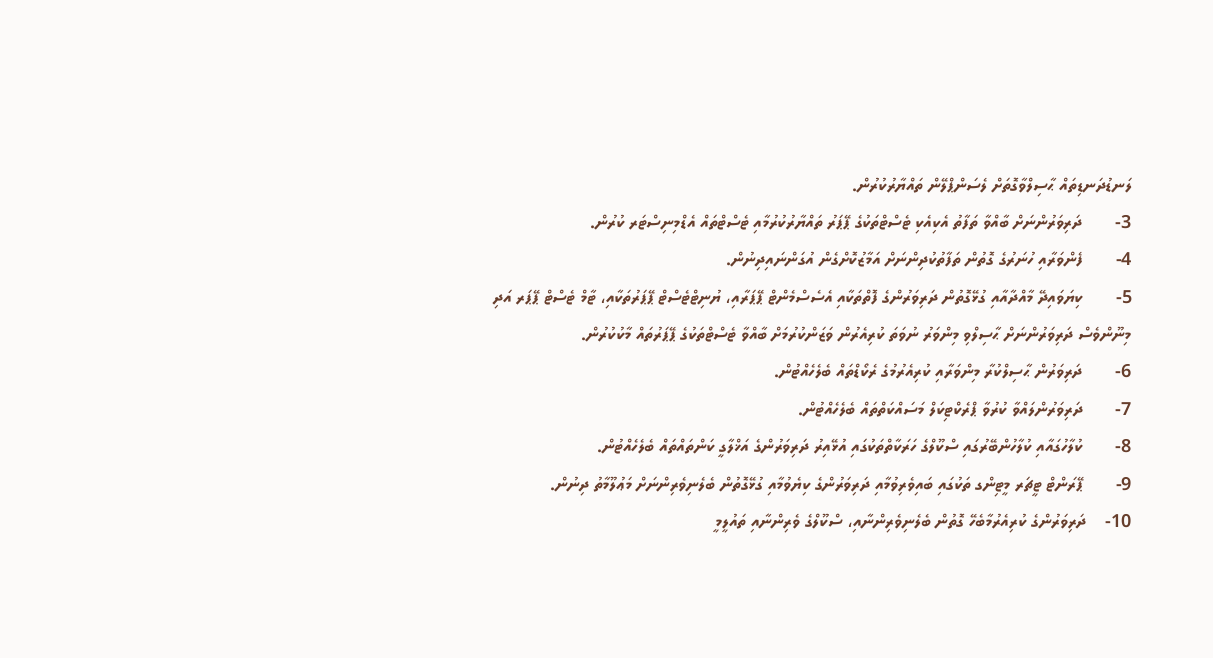ލަނޑުދަނޑިތައް ޙާސިލްވާގޮތަށް ލެސަންޕްލޭން ތައްޔާރުކުރުން.
3-       ދަރިވަރުންނަށް ބާއްވާ ތަފާތު އެކިއެކި ޓެސްޓްތަކުގެ ޕޭޕަރު ތައްޔާރުކުރުމާއި ޓެސްޓްތައް އެޑްމިނިސްޓަރ ކުރުން.
4-       ފެންވަރާއި ހުނަރުގެ ގޮތުން ތަފާތުކުދިންނަށް އަމާޒުކޮށްގެން އުގަންނައިދިނުން.
5-       ކިޔަވައިދޭ މާއްދާއާއި ގުޅޭގޮތުން ދަރިވަރުންގެ ފޮތްތަކާއި އެސެސްމެންޓް ޕޭޕަރާއި، ޔުނިޓްޓެސްޓް ޕޭޕަރުތަކާއި، ޓާމް ޓެސްޓް ޕޭޕަރ އަދި މިނޫންވެސް ދަރިވަރުންނަށް ޙާސިލްވި މިންވަރު ނުވަތަ ކުރިއެރުން ވަޒަންކުރުމަށް ބާއްވާ ޓެސްޓްތަކުގެ ޕޭޕަރުތައް މާކުކުރުން.
6-       ދަރިވަރުން ޙާސިލްކުރާ މިންވަރާއި ކުރިއެރުމުގެ ރެކޯޑްތައް ބެލެހެއްޓުން.
7-       ދަރިވަރުންލައްވާ ކުރުވާ ޕްރެކްޓިކަލް މަސައްކަތްތައް ބެލެހެއްޓުން.
8-       ކުލާހުގައާއި ކުލާހުންބޭރުގައި ސްކޫލްގެ ހަރަކާތްތަކުގައި އުޅޭއިރު ދަރިވަރުންގެ އަޚްލާގީ ކަންތައްތައް ބެލެހެއްޓުން.
9-       ޕޭރަންޓް ޓީޗަރ މީޓިންގ ތަކުގައި ބައިވެރިވުމާއި ދަރިވަރުންގެ ކިޔެވުމާއި ގުޅޭގޮތުން ބެލެނިވެރިންނަށް މަޢުލޫމާތު ދިނުން.
10-    ދަރިވަރުންގެ ކުރިއެރުމާބެހޭ ގޮތުން ބެލެނިވެރިންނާއި، ސްކޫލްގެ ވެރިންނާއި ތައުލީމީ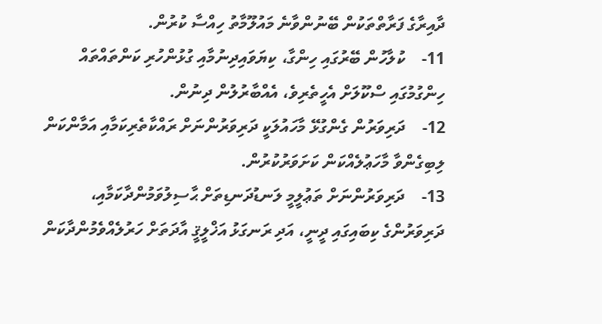ދާއިރާގެ ފަރާތްތަކުން ބޭނުންވާނެ މައުލޫމާތު ހިއްސާ ކުރުން.
11-    ކުލާހުން ބޭރުގައި ހިންގާ، ކިޔަވައިދިނުމާއި ގުޅުންހުރި ކަންތައްތައް ހިންގުމުގައި ސްކޫލަށް އެހީތެރިވެ، އެއްބާރުލުން ދިނުން.
12-    ދަރިވަރުން ގެންގުޅޭ މާހައުލަކީ ދަރިވަރުންނަށް ރައްކާތެރިކަމާއި އަމާންކަން ލިބިގެންވާ މާހަޢުލެއްކަން ކަށަވަރުކުރުން.
13-    ދަރިވަރުންނަށް ތަޢުލީމީ ލަނޑުދަނޑިތަށް ޙާސިލުވަމުންދާކަމާއި، ދަރިވަރުންގެ ކިބައިގައި ދީނީ، އަދި ރަނގަޅު އަޚްލީޤީ އާދަތަށް ހަރުލެއްވެމުންދާކަން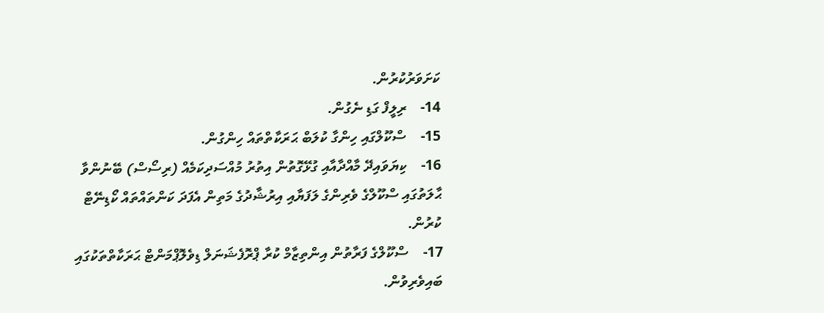ކަށަވަރުކުރުން.
14-    ރިލީފް ގަޑި ނެގުން.
15-    ސްކޫލްގައި ހިންގާ ކުލަބް ޙަރަކާތްތައް ހިންގުން.
16-    ކިޔަވައިދޭ މާއްދާއާއި ގުޅޭގޮތުން އިތުރު މުއްސަދިކަމެއް (ރިސޯސް) ބޭނުންވާ ޙާލަތުގައި ސްކޫލްގެ ވެރިންގެ ލަފަޔާއި އިރުޝާދުގެ މަތިން އެފަދަ ކަންތައްތައް ކޯޑިނޭޓް ކުރުން.
17-    ސްކޫލްގެ ފަރާތުން އިންތިޒާމް ކުރާ ޕްރޮފެޝަނަލް ޑިވެލޮޕްމަންޓް ޙަރަކާތްތަކުގައި ބައިވެރިވުން.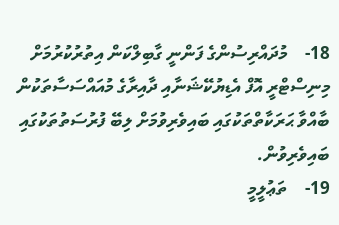18-    މުދައްރިސުންގެ ފަންނީ ގާބިލްކަން އިތުރުކުރުމަށް މިނިސްޓްރީ އޮފް އެޑިޔުކޭޝަނާއި ދާއިރާގެ މުއައްސަސާތަކުން ބާއްވާ ޙަރަކާތްތަކުގައި ބައިވެރިވުމަށް ލިބޭ ފުރުސަތުތަކުގައި ބައިވެރިވުން.
19-    ތަޢުލީމީ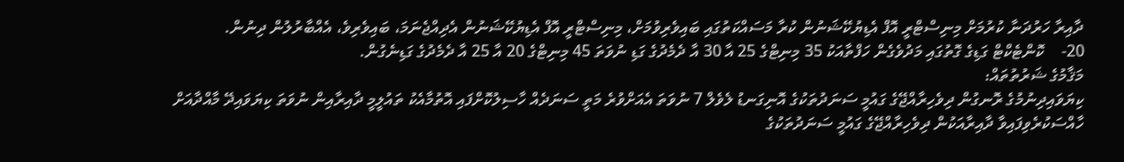ދާއިރާ ހަރުދަނާ ކުރުމަށް މިނިސްޓްރީ އޮފް އެޑިޔުކޭޝަނުން ކުރާ މަސައްކަތުގައި ބައިވެރިވުމަށް، މިނިސްޓްރީ އޮފް އެޑިޔުކޭޝަނުން އެދިއްޖެނަމަ، ބައިވެރިވެ، އެއްބާރުލުން ދިނުން.
20-    ކޮންޓެކްޓް ގަޑިގެ ގޮތުގައި މަދުވެގެން ހަފްތާއަކު 35 މިނިޓްގެ 25 އާ 30 އާ ދެމެދުގެ ގަޑި ނުވަތަ 45 މިނިޓްގެ 20 އާ 25 އާ ދެމެދުގެ ގަޑިނެގުން.
މަޤާމުގެ ޝަރުތުތައް:
ކިޔަވައިދިނުމުގެ ރޮނގުން ދިވެހިރާއްޖޭގެ ގައުމީ ސަނަދުތަކުގެ އޮނިގަނޑު ލެވެލް 7 ނުވަތަ އެއަށްވުރެ މަތީ ސަނަދެއް ހާސިލުކޮށްފައި އޮތުމާއެކު ތައުލީމީ ދާއިރާއިން ނުވަތަ ކިޔަވައިދޭ މާއްދާއަށް  ހާއްސަކުރެވިފައިވާ ދާއިރާއަކުން ދިވެހިރާއްޖޭގެ ގައުމީ ސަނަދުތަކުގެ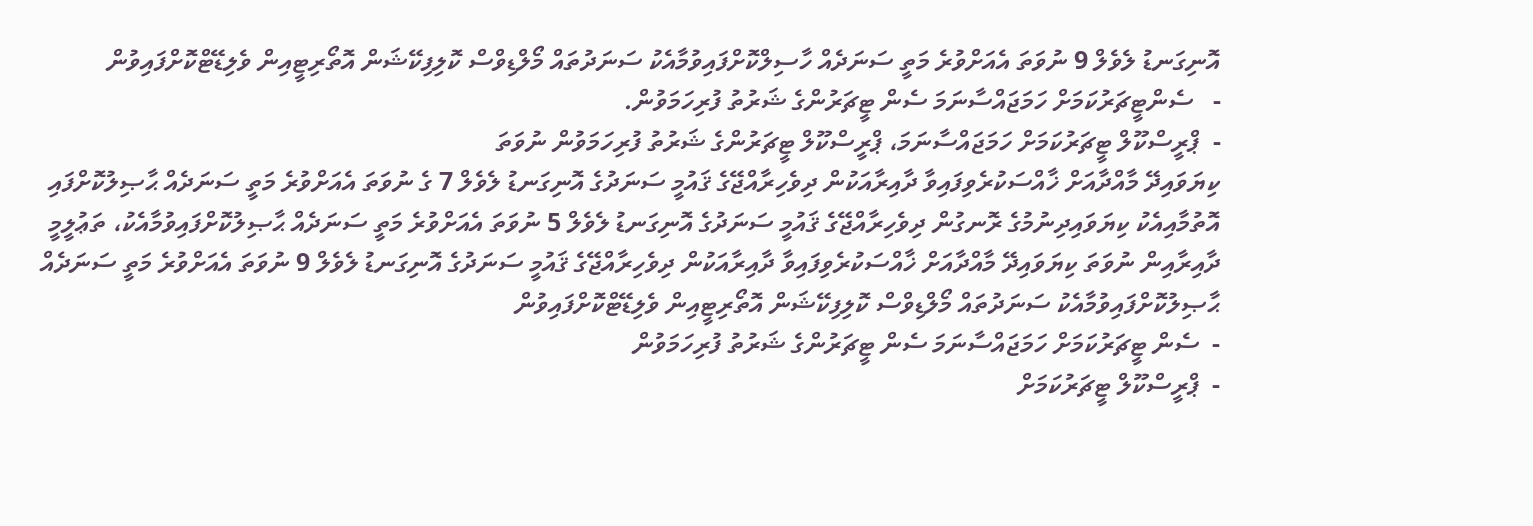އޮނިގަނޑު ލެވެލް 9 ނުވަތަ އެއަށްވުރެ މަތީ ސަނަދެއް ހާސިލްކޮށްފައިވުމާއެކު ސަނަދުތައް މޯލްޑިވްސް ކޮލިފިކޭޝަން އޮތޯރިޓީއިން ވެލިޑޭޓްކޮށްފައިވުން
-   ސެންޓީޗަރުކަމަށް ހަމަޖައްސާނަމަ ސެން ޓީޗަރުންގެ ޝަރުތު ފުރިހަމަވުން.
-  ޕްރީސްކޫލް ޓީޗަރުކަމަށް ހަމަޖައްސާނަމަ، ޕްރީސްކޫލް ޓީޗަރުންގެ ޝަރުތު ފުރިހަމަވުން ނުވަތަ
ކިޔަވައިދޭ މާއްދާއަށް ޚާއްސަކުރެވިފައިވާ ދާއިރާއަކުން ދިވެހިރާއްޖޭގެ ޤައުމީ ސަނަދުގެ އޮނިގަނޑު ލެވެލް 7 ގެ ނުވަތަ އެއަށްވުރެ މަތީ ސަނަދެއް ޙާޞިލުކޮށްފައި އޮތުމާއިއެކު ކިޔަވައިދިނުމުގެ ރޮނގުން ދިވެހިރާއްޖޭގެ ޤައުމީ ސަނަދުގެ އޮނިގަނޑު ލެވެލް 5 ނުވަތަ އެއަށްވުރެ މަތީ ސަނަދެއް ޙާޞިލުކޮށްފައިވުމާއެކު، ތަޢުލީމީ ދާއިރާއިން ނުވަތަ ކިޔަވައިދޭ މާއްދާއަށް ޚާއްސަކުރެވިފައިވާ ދާއިރާއަކުން ދިވެހިރާއްޖޭގެ ޤައުމީ ސަނަދުގެ އޮނިގަނޑު ލެވެލް 9 ނުވަތަ އެއަށްވުރެ މަތީ ސަނަދެއް ޙާޞިލުކޮށްފައިވުމާއެކު ސަނަދުތައް މޯލްޑިވްސް ކޮލިފިކޭޝަން އޮތޯރިޓީއިން ވެލިޑޭޓްކޮށްފައިވުން
-  ސެން ޓީޗަރުކަމަށް ހަމަޖައްސާނަމަ ސެން ޓީޗަރުންގެ ޝަރުތު ފުރިހަމަވުން
-  ޕްރީސްކޫލް ޓީޗަރުކަމަށް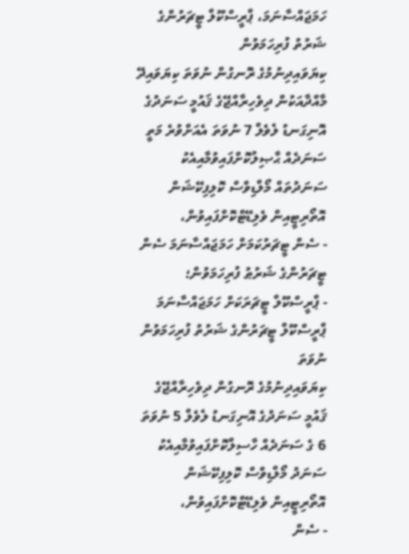ހަމަޖައްސާނަމަ، ޕްރީސްކޫލް ޓީޗަރުންގެ ޝަރުތު ފުރިހަމަވުން
ކިޔަވައިދިނުމުގެ ރޮނގުން ނުވަތަ ކިޔަވައިދޭ މާއްދާއަކުން ދިވެހިރާއްޖޭގެ ޤައުމީ ސަނަދުގެ އޮނިގަނޑު ލެވެލް 7 ނުވަތަ އެއަށްވުރެ މަތީ ސަނަދެއް ޙާޞިލުކޮށްފައިވުމާއިއެކު ސަނަދުތައް މޯލްޑިވްސް ކޮލިފިކޭޝަން އޮތޯރިޓީއިން ވެލިޑޭޓްކޮށްފައިވުން،
- ސެން ޓީޗަރުކަމަށް ހަމަޖައްސާނަމަ ސެން ޓީޗަރުންގެ ޝަރުޠު ފުރިހަމަވުން؛
- ޕްރީސްކޫލް ޓީޗަރަކަށް ހަމަޖައްސާނަމަ ޕްރީސްކޫލް ޓީޗަރުންގެ ޝަރުތު ފުރިހަމަވުން ނުވަތަ
ކިޔަވައިދިނުމުގެ ރޮނގުން ދިވެހިރާއްޖޭގެ ޤައުމީ ސަނަދުގެ އޮނިގަނޑު ލެވެލް 5 ނުވަތަ 6 ގެ ސަނަދެއް ހާސިލްކޮށްފައިވުމާއިއެކު ސަނަދު މޯލްޑިވްސް ކޮލިފިކޭޝަން އޮތޯރިޓީއިން ވެލިޑޭޓްކޮށްފައިވުން،
- ސެން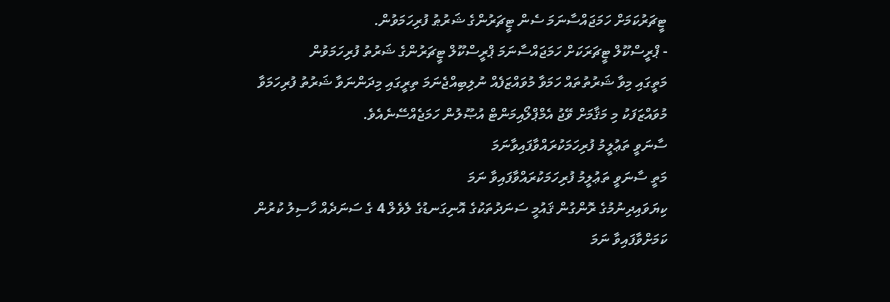ޓީޗަރުކަމަށް ހަމަޖައްސާނަމަ ސެން ޓީޗަރުންގެ ޝަރުޠު ފުރިހަމަވުން.
- ޕްރީސްކޫލް ޓީޗަރަކަށް ހަމަޖައްސާނަމަ ޕްރީސްކޫލް ޓީޗަރުންގެ ޝަރުތު ފުރިހަމަވުން
މަތީގައި މިވާ ޝަރުތުތައް ހަމަވާ މުވައްޒަފެއް ނުލިބިއްޖެނަމަ ތިރީގައި މިދަންނަވާ ޝަރުތު ފުރިހަމަވާ މުވައްޒަފަކު މި މަޤާމަށް ވޭޖު އެމްޕްލޯއިމަންޓް އުޞޫލުން ހަމަޖެއްސޭނެއެވެ.
ސާނަވީ ތަޢުލީމު ފުރިހަމަކުރައްވާފައިވާނަމަ
މަތީ ސާނަވީ ތަޢުލީމު ފުރިހަމަކުރައްވާފައިވާ ނަމަ
ކިޔަވައިދިނުމުގެ ރޮންގުން ޤައުމީ ސަނަދުތަކުގެ އޮނިގަނޑުގެ ލެވެލް 4 ގެ ސަނަދެއް ހާސިލު ކުރުން ކަމަށްވާފައިވާ ނަމަ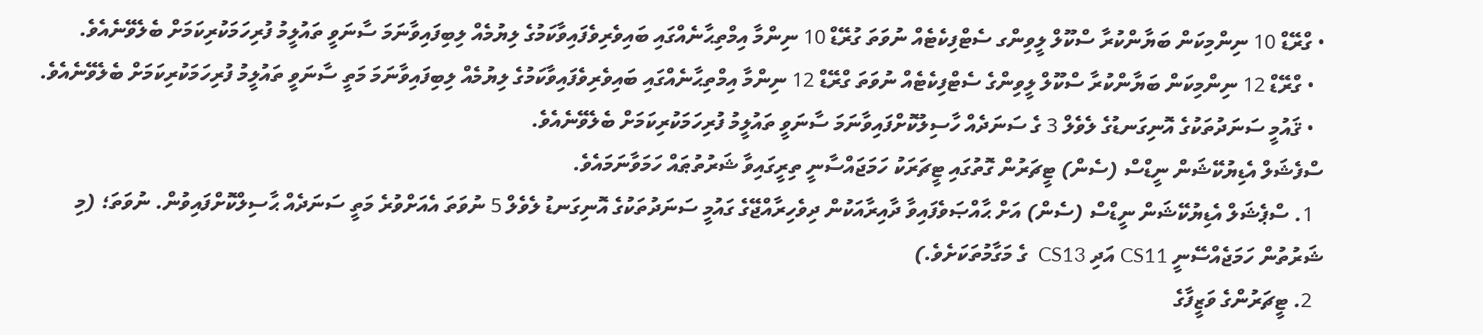• ގްރޭޑް 10 ނިންމިކަން ބަޔާންކުރާ ސްކޫލް ލީވިންގ ސެޓްފިކެޓެއް ނުވަތަ ގުރޭޑް 10 ނިންމާ އިމްތިޙާނެއްގައި ބައިވެރިވެފައިވާކަމުގެ ލިޔުމެއް ލިބިފައިވާނަމަ ސާނަވީ ތައުލީމު ފުރިހަމަކުރިކަމަށް ބެލެވޭނެއެވެ.
  • ގްރޭޑް 12 ނިންމިކަން ބަޔާންކުރާ ސްކޫލް ލީވިންގެ ސެޓްފިކެޓެއް ނުވަތަ ގްރޭޑް 12 ނިންމާ އިމްތިޙާނެއްގައި ބައިވެރިވެފައިވާކަމުގެ ލިޔުމެއް ލިބިފައިވާނަމަ މަތީ ސާނަވީ ތައުލީމު ފުރިހަމަކުރިކަމަށް ބެލެވޭނެއެވެ.
  • ޤައުމީ ސަނަދުތަކުގެ އޮނިގަނޑުގެ ލެވެލް 3 ގެ ސަނަދެއް ހާސިލުކޮށްފައިވާނަމަ ސާނަވީ ތައުލީމު ފުރިހަމަކުރިކަމަށް ބެލެވޭނެއެވެ.
ސްފެޝަލް އެޑިޔުކޭޝަން ނީޑްސް (ސެން) ޓީޗަރުން ގޮތުގައި ޓީޗަރަކު ހަމަޖައްސާނީ ތިރީގައިވާ ޝަރުތުޠައް ހަމަވާނަމައެވެ.
  1. ސްޕެޝަލް އެޑިޔުކޭޝަން ނީޑްސް (ސެން) އަށް ޙާއްޞަވެފައިވާ ދާއިރާއަކުން ދިވެހިރާއްޖޭގެ ގައުމީ ސަނަދުތަކުގެ އޮނިގަނޑު ލެވެލް 5 ނުވަތަ އެއަށްވުރެ މަތީ ސަނަދެއް ޙާސިލްކޮށްފައިވުން. ނުވަތަ؛ (މި ޝަރުތުން ހަމަޖެއްސޭނީ CS11 އަދި CS13  ގެ މަގާމުތަކަށެވެ.)
  2. ޓީޗަރުންގެ ވަޒީފާގެ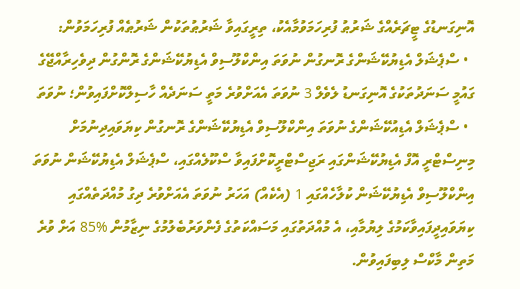އޮނިގަނޑުގެ ޓީޗަރެއްގެ ޝަރުޠު ފުރިހަމަވުމާއެކު، ތިރީގައިވާ ޝަރުޠުތަކުން ޝަރުޠެއް ފުރިހަމަވުން:
  • ސްޕެޝަލް އެޑިޔުކޭޝަންގެ ރޮނގުން ނުވަތަ އިންކްލޫސިވް އެޑިޔުކޭޝަންގެ ރޮންގުން ދިވެހިރާއްޖޭގެ ގައުމީ ސަނަދުތަކުގެ އޮނިގަނޑު ލެވެލް 3 ނުވަތަ އެއަށްވުރެ މަތީ ސަނަދެއް ހާސިލްކޮށްފައިވުން؛ ނުވަތަ
  • ސްޕެޝަލް އެޑިއުކޭޝަންގެ ނުވަތަ އިންކްލޫސިވް އެޑިޔުކޭޝަންގެ ރޮނގުން ކިޔަވައިދިނުމަށް މިނިސްޓްރީ އޮފް އެޑިޔުކޭޝަންގައި ރަޖިސްޓްރީކޮށްފައިވާ ސްކޫލެއްގައި، ސްޕެޝަލް އެޑިޔުކޭޝަން ނުވަތަ އިންކްލޫސިވް އެޑިޔުކޭޝަން ކުލާހެއްގައި 1 (އެކެއް) އަހަރު ނުވަތަ އެއަށްވުރެ ދިގު މުއްދަތެއްގައި ކިޔަވައިދީފައިވާކަމުގެ ލިޔުމާއި، އެ މުއްދަތުގައި މަސައްކަތުގެ ފެންވަރުބެލުމުގެ ނިޒާމުން %85 އަށް ވުރެ މަތިން މާކްސް ލިބިފައިވުން.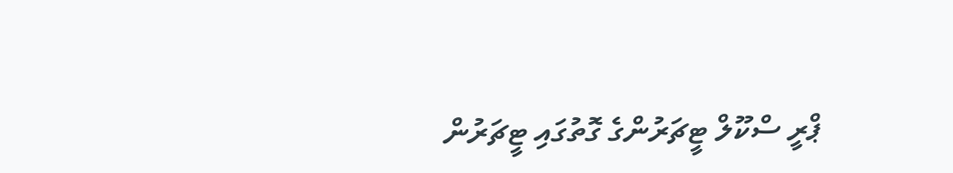ޕްރީ ސްކޫލް ޓީޗަރުންގެ ގޮތުގައި ޓީޗަރުން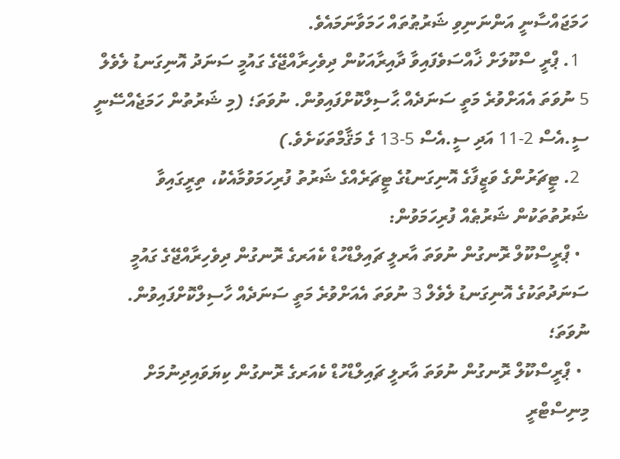ހަމަޖައްސާނީ އަންނަނިވި ޝަރުޠުތައް ހަމަވާނަމައެވެ.
  1. ޕްރީ ސްކޫލަށް ޚާއްސަވެފައިވާ ދާއިރާއަކުން ދިވެހިރާއްޖޭގެ ގައުމީ ސަނަދު އޮނިގަނޑު ލެވެލް 5 ނުވަތަ އެއަށްވުރެ މަތީ ސަނަދެއް ޙާސިލްކޮށްފައިވުން. ނުވަތަ؛ (މި ޝަރުތުން ހަމަޖެއްސޭނީ ސީ.އެސް 2-11 އަދި ސީ.އެސް 5-13 ގެ މަޤާމްތަކަށެވެ.)
  2. ޓީޗަރުންގެ ވަޒީފާގެ އޮނިގަނޑުގެ ޓީޗަރެއްގެ ޝަރުތު ފުރިހަމަވުމާއެކު، ތިރީގައިވާ ޝަރުތުތަކުން ޝަރުޠެއް ފުރިހަމަވުން:
  • ޕްރީސްކޫލް ރޮނގުން ނުވަތަ އާރލީ ޗައިލްޑްހުޑް ކެއަރގެ ރޮނގުން ދިވެހިރާއްޖޭގެ ގައުމީ ސަނަދުތަކުގެ އޮނިގަނޑު ލެވެލް 3 ނުވަތަ އެއަށްވުރެ މަތީ ސަނަދެއް ހާސިލްކޮށްފައިވުން. ނުވަތަ؛
  • ޕްރީސްކޫލް ރޮނގުން ނުވަތަ އާރލީ ޗައިލްޑްހުޑް ކެއަރގެ ރޮނގުން ކިޔަވައިދިނުމަށް މިނިސްޓްރީ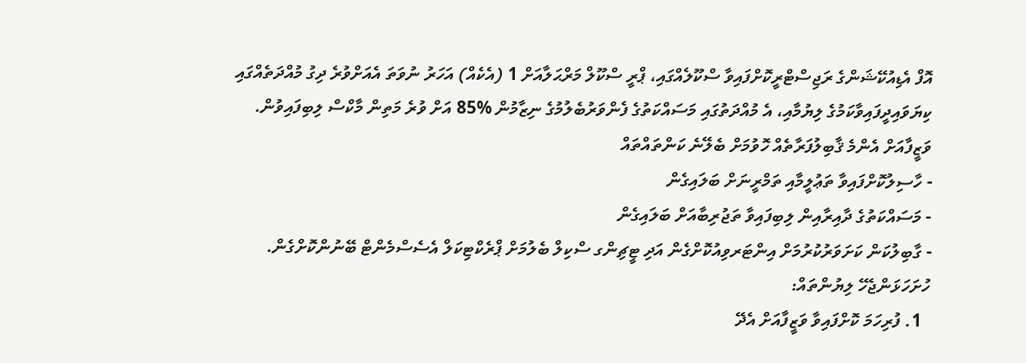އޮފް އެޑިއުކޭޝަންގެ ރަޖިސްޓްރީކޮށްފައިވާ ސްކޫލެއްގައި، ޕްރީ ސްކޫލް މަރްޙަލާއަށް 1 (އެކެއް) އަހަރު ނުވަތަ އެއަށްވުރެ ދިގު މުއްދަތެއްގައި ކިޔަވައިދީފައިވާކަމުގެ ލިޔުމާއި، އެ މުއްދަތުގައި މަސައްކަތުގެ ފެންވަރުބެލުމުގެ ނިޒާމުން %85 އަށް ވުރެ މަތިން މާކްސް ލިބިފައިވުން.
ވަޒީފާއަށް އެންމެ ޤާބިލުފަރާތެއް ހޮވުމަށް ބެލޭނެ ކަންތައްތައް
- ހާސިލުކޮށްފައިވާ ތަޢުލީމާއި ތަމްރީނަށް ބަލައިގެން
- މަސައްކަތުގެ ދާއިރާއިން ލިބިފައިވާ ތަޖުރިބާއަށް ބަލައިގެން
- ގާބިލުކަން ކަށަވަރުކުރުމަށް އިންޓަރވިއުކޮށްގެން އަދި ޓީޗިންގ ސްކިލް ބެލުމަށް ޕްރެކްޓިކަލް އެސެސްމެންޓް ބޭނުންކޮށްގެން.
ހުށަހަޅަންޖެހޭ ލިޔުންތައް:
  1. ފުރިހަމަ ކޮށްފައިވާ ވަޒީފާއަށް އެދޭ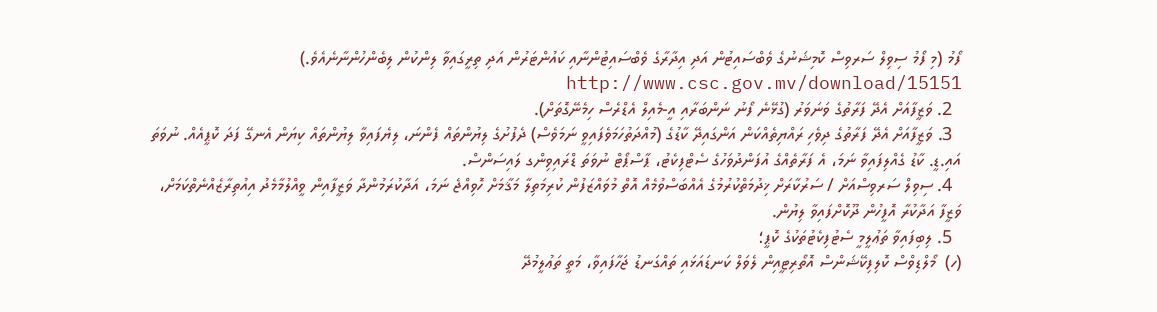ފޯމު (މި ފޯމު ސިވިލް ސަރވިސް ކޮމިޝަނުގެ ވެބްސައިޓުން އަދި އިދާރާގެ ވެބްސައިޓުންނާއި ކައުންޓަރުން އަދި ތިރީގައިވާ ލިންކުން ލިބެންހުންނާނެއެވެ.) http://www.csc.gov.mv/download/15151
  2. ވަޒީފާއަށް އެދޭ ފަރާތުގެ ވަނަވަރު (ގުޅޭނެ ފޯނު ނަންބަރާއި އީ-މެއިލް އެޑްރެސް ހިމެނޭގޮތަށް).
  3. ވަޒީފާއަށް އެދޭ ފަރާތުގެ ދިވެހި ރައްޔިތެއްކަން އަންގައިދޭ ކާޑުގެ (މުއްދަތުހަމަވެފައިވީ ނަމަވެސް) ދެފުށުގެ ލިޔުންތައް ފެންނަ، ލިޔެފައިވާ ލިޔުންތައް ކިޔަން އެނގޭ ފަދަ ކޮޕީއެއް. ނުވަތަ އައި.ޑީ. ކާޑު ގެއްލިފައިވާ ނަމަ، އެ ފަރާތެއްގެ އުފަންދުވަހުގެ ސެޓްފިކެޓު، ޕާސްޕޯޓް ނުވަތަ ޑްރައިވިންގ ލައިސަންސް.
  4. ސިވިލް ސަރވިސްއަށް / ސަރުކާރަށް ޚިދުމަތްކުރުމުގެ އެއްބަސްވުމެއް އޮތް މުވައްޒަފުން ކުރިމަތިލާ މަޤާމަށް ހޮވިއްޖެ ނަމަ، އަދާކުރަމުންދާ ވަޒީފާއިން ވީއްލުމާމެދު އިއުތިރާޒެއްނެތްކަމަށް، ވަޒީފާ އަދާކުރާ އޮފީހުން ދޫކޮށްފައިވާ ލިޔުން.
  5. ލިބިފައިވާ ތަޢުލީމީ ސެޓުފިކެޓުތަކުގެ ކޮޕީ؛
(ހ)  މޯލްޑިވްސް ކޮލިފިކޭޝަންސް އޮތޯރިޓީއިން ލެވަލް ކަނޑައަޅައި ތައްގަނޑު ޖަހާފައިވާ، މަތީ ތަޢުލީމުދޭ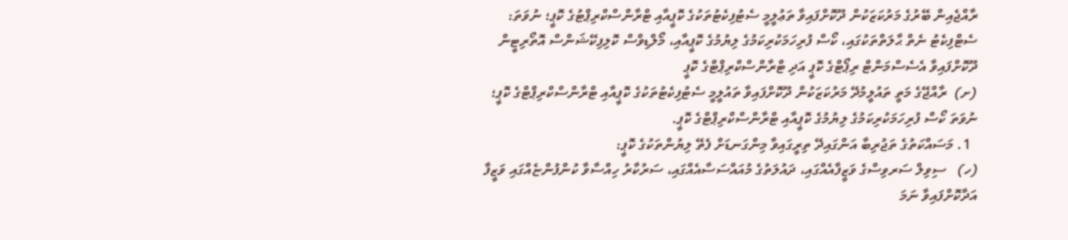ރާއްޖެއިން ބޭރުގެ މަރުކަޒަކުން ދޫކޮށްފައިވާ ތަޢުލީމީ ސެޓުފިކެޓުތަކުގެ ކޮޕީއާއި ޓްރާންސްކްރިޕްޓުގެ ކޮޕީ؛ ނުވަތަ: ސެޓްފިކެޓު ނެތް ޙާލަތްތަކުގައި، ކޯސް ފުރިހަމަކުރިކަމުގެ ލިޔުމުގެ ކޮޕީއާއި، މޯލްޑިވްސް ކޮލިފިކޭޝަންސް އޮތޯރިޓީން ދޫކޮށްފައިވާ އެސެސްމަންޓް ރިޕޯޓްގެ ކޮޕީ އަދި ޓްރާންސްކްރިޕްޓްގެ ކޮޕީ
(ށ)  ރާއްޖޭގެ މަތީ ތައުލީމުދޭ މަރުކަޒަކުން ދޫކޮށްފައިވާ ތައުލީމީ ސެޓުފިކެޓުތަކުގެ ކޮޕީއާއި ޓްރާންސްކްރިޕްޓްގެ ކޮޕީ؛ ނުވަތަ ކޯސް ފުރިހަމަކުރިކަމުގެ ލިޔުމުގެ ކޮޕީއާއި ޓްރާންސްކްރިޕްޓްގެ ކޮޕީ.
  1. މަސައްކަތުގެ ތަޖުރިބާ އަންގައިދޭ ތިރީގައިވާ މިންގަނޑަށް ފެތޭ ލިޔުންތަކުގެ ކޮޕީ:
(ހ)   ސިވިލް ސަރވިސްގެ ވަޒީފާއެއްގައި، ދައުލަތުގެ މުއައްސަސާއެއްގައި، ސަރުކާރު ހިއްސާވާ ކުންފުންޏެއްގައި ވަޒީފާ އަދާކޮށްފައިވާ ނަމަ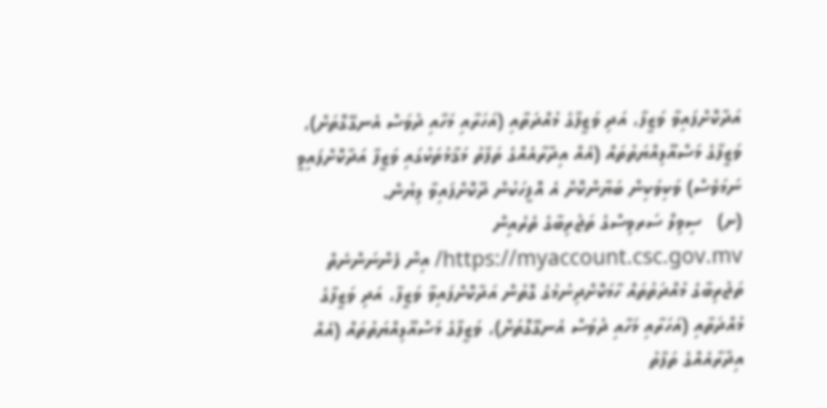އަދާކޮށްފައިވާ ވަޒީފާ، އަދި ވަޒީފާގެ މުއްދަތާއި (އަހަރާއި މަހާއި ދުވަސް އެނގޭގޮތަށް)، ވަޒީފާގެ މަސްއޫލިއްޔަތުތައް (އެއް އިދާރާއެއްގެ ތަފާތު މަޤާމުތަކުގައި ވަޒީފާ އަދާކޮށްފައިވީ ނަމަވެސް) ވަކިވަކިން ބަޔާންކޮށް އެ އޮފީހަކުން ދޫކޮށްފައިވާ ލިޔުން.
(ށ)   ސިވިލް ސަރވިސްގެ ތަޖުރިބާގެ ތެރެއިން https://myaccount.csc.gov.mv/ އިން ފެންނަންނެތް ތަޖުރިބާގެ މުއްދަތުތައް ހާމަކޮށްދިނުމުގެ ގޮތުން އަދާކޮށްފައިވާ ވަޒީފާ، އަދި ވަޒީފާގެ މުއްދަތާއި (އަހަރާއި މަހާއި ދުވަސް އެނގޭގޮތަށް)، ވަޒީފާގެ މަސްއޫލިއްޔަތުތައް (އެއް އިދާރާއެއްގެ ތަފާތު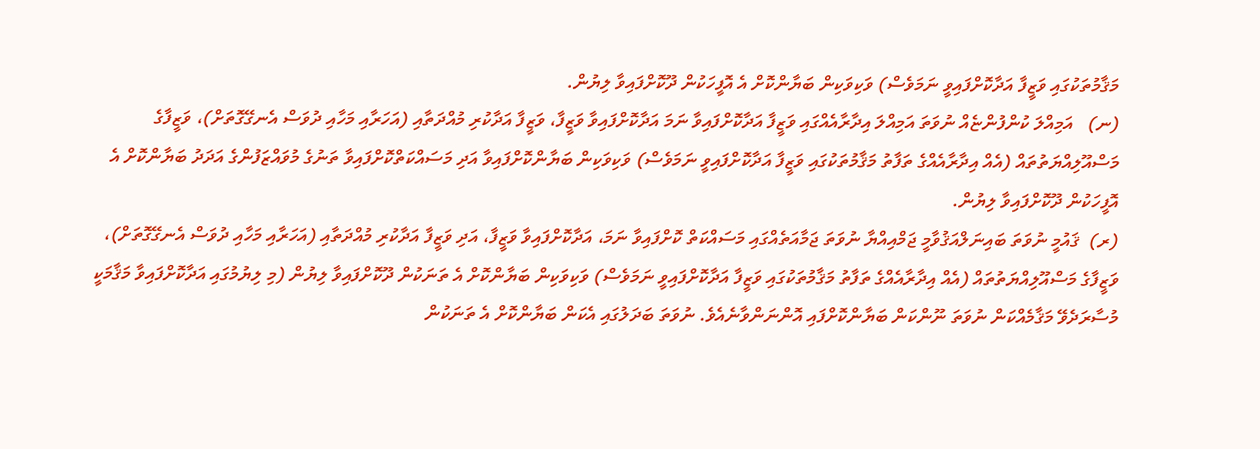މަޤާމުތަކުގައި ވަޒީފާ އަދާކޮށްފައިވީ ނަމަވެސް) ވަކިވަކިން ބަޔާންކޮށް އެ އޮފީހަކުން ދޫކޮށްފައިވާ ލިޔުން.
(ނ)   އަމިއްލަ ކުންފުންޏެއް ނުވަތަ އަމިއްލަ އިދާރާއެއްގައި ވަޒީފާ އަދާކޮށްފައިވާ ނަމަ އަދާކޮށްފައިވާ ވަޒީފާ، ވަޒީފާ އަދާކުރި މުއްދަތާއި (އަހަރާއި މަހާއި ދުވަސް އެނގޭގޮތަށް)، ވަޒީފާގެ މަސްއޫލިއްޔަތުތައް (އެއް އިދާރާއެއްގެ ތަފާތު މަޤާމުތަކުގައި ވަޒީފާ އަދާކޮށްފައިވީ ނަމަވެސް) ވަކިވަކިން ބަޔާންކޮށްފައިވާ އަދި މަސައްކަތްކޮށްފައިވާ ތަނުގެ މުވައްޒަފުންގެ އަދަދު ބަޔާންކޮށް އެ އޮފީހަކުން ދޫކޮށްފައިވާ ލިޔުން.
(ރ)  ޤައުމީ ނުވަތަ ބައިނަލްއަޤުވާމީ ޖަމްއިއްޔާ ނުވަތަ ޖަމާއަތެއްގައި މަސައްކަތް ކޮށްފައިވާ ނަމަ، އަދާކޮށްފައިވާ ވަޒީފާ، އަދި ވަޒީފާ އަދާކުރި މުއްދަތާއި (އަހަރާއި މަހާއި ދުވަސް އެނގޭގޮތަށް)، ވަޒީފާގެ މަސްއޫލިއްޔަތުތައް (އެއް އިދާރާއެއްގެ ތަފާތު މަޤާމުތަކުގައި ވަޒީފާ އަދާކޮށްފައިވީ ނަމަވެސް) ވަކިވަކިން ބަޔާންކޮށް އެ ތަނަކުން ދޫކޮށްފައިވާ ލިޔުން (މި ލިޔުމުގައި އަދާކޮށްފައިވާ މަޤާމަކީ މުސާރަދެވޭ މަޤާމެއްކަން ނުވަތަ ނޫންކަން ބަޔާންކޮށްފައި އޮންނަންވާނެއެވެ. ނުވަތަ ބަދަލުގައި އެކަން ބަޔާންކޮށް އެ ތަނަކުން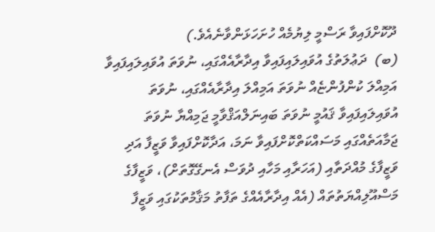ދޫކޮށްފައިވާ ރަސްމީ ލިޔުމެއް ހުށަހަޅަންވާނެއެވެ.)
(ބ)  ދަޢުލަތުގެ އުވައިލައިފައިވާ އިދާރާއެއްގައި، ނުވަތަ އުވައިލައިފައިވާ އަމިއްލަ ކުންފުންޏެއް ނުވަތަ އަމިއްލަ އިދާރާއެއްގައި، ނުވަތަ އުވައިލައިފައިވާ ޤައުމީ ނުވަތަ ބައިނަލްއަޤްވާމީ ޖަމިއްޔާ ނުވަތަ ޖަމާއަތެއްގައި މަސައްކަތްކޮށްފައިވާ ނަމަ، އަދާކޮށްފައިވާ ވަޒީފާ އަދި ވަޒީފާގެ މުއްދަތާއި (އަހަރާއި މަހާއި ދުވަސް އެނގޭގޮތަށް)، ވަޒީފާގެ މަސްއޫލިއްޔަތުތައް (އެއް އިދާރާއެއްގެ ތަފާތު މަޤާމުތަކުގައި ވަޒީފާ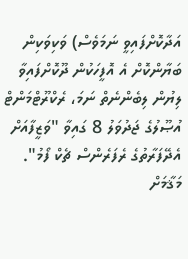އަދާކޮށްފައިވީ ނަމަވެސް) ވަކިވަކިން ބަޔާންކޮށް އެ އޮފީހަކުން ދޫކޮށްފައިވާ ލިޔުން ލިބެންނެތް ނަމަ، ރެކްރޫޓްމަންޓް އުޞޫލުގެ ޖަދުވަލު 8 ގައިވާ "ވަޒީފާއަށް އެދޭފަރާތުގެ ރެފަރެންސް ޗެކް ފޯމު".
މަޤާމަށް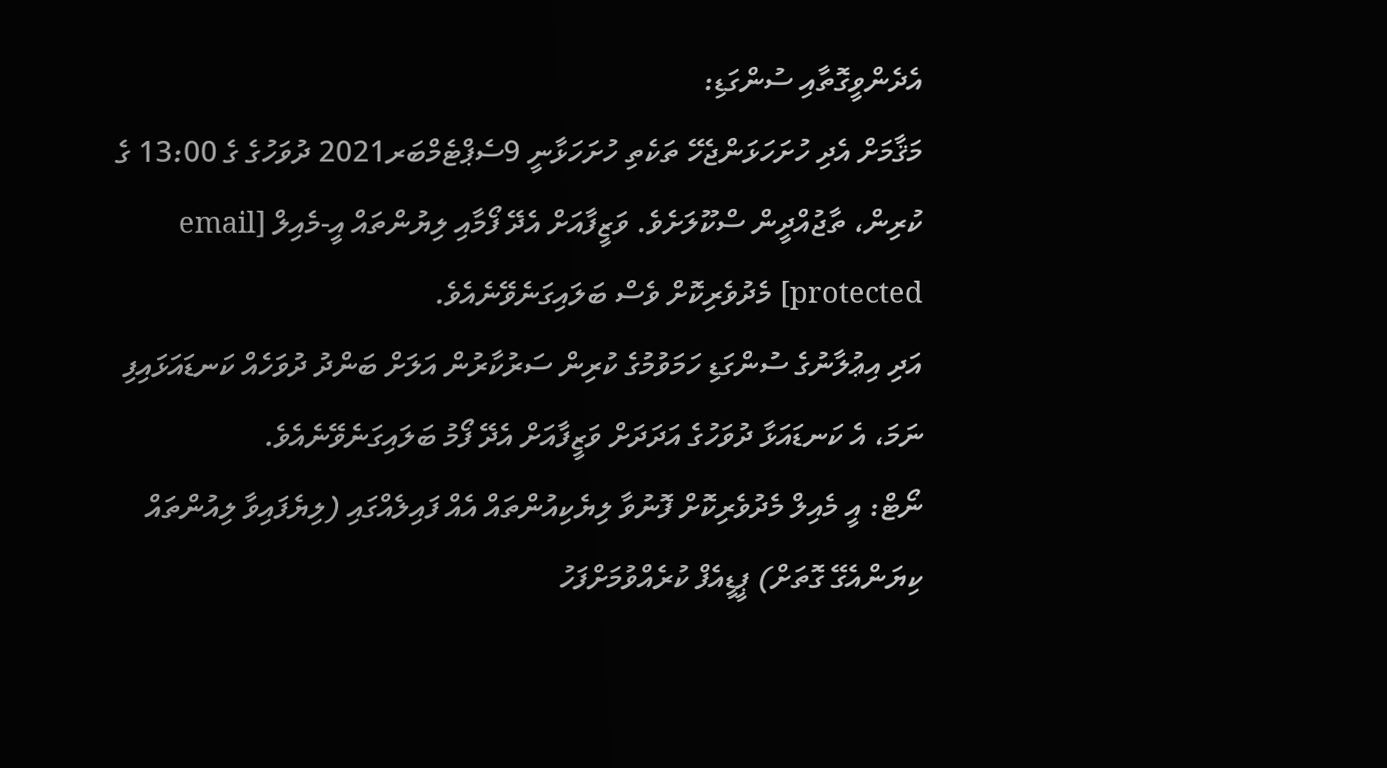އެދެންވީގޮތާއި ސުންގަޑި:
މަޤާމަށް އެދި ހުށަހަޅަންޖެހޭ ތަކެތި ހުށަހަޅާނީ 9ސެޕްޓެމްބަރ2021 ދުވަހުގެ ގެ 13:00 ގެ ކުރިން، ތާޖުއްދީން ސްކޫލަށެވެ. ވަޒީފާއަށް އެދޭ ފޯމާއި ލިޔުންތައް އީ-މެއިލް [email protected] މެދުވެރިކޮށް ވެސް ބަލައިގަނެވޭނެއެވެ.
އަދި އިޢުލާނުގެ ސުންގަޑި ހަމަވުމުގެ ކުރިން ސަރުކާރުން އަލަށް ބަންދު ދުވަހެއް ކަނޑައަޅައިފި ނަމަ، އެ ކަނޑައަޅާ ދުވަހުގެ އަދަދަށް ވަޒީފާއަށް އެދޭ ފޯމު ބަލައިގަނެވޭނެއެވެ.
ނޯޓް: އީ މެއިލް މެދުވެރިކޮށް ފޮނުވާ ލިޔެކިއުންތައް އެއް ފައިލެއްގައި (ލިޔެފައިވާ ލިއުންތައް ކިޔަންއެގޭ ގޮތަށް) ޕީޑީއެފް ކުރެއްވުމަށްފަހު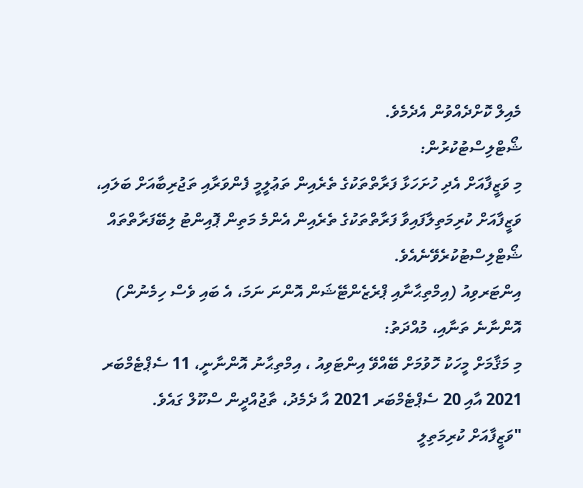މެއިލް ކޮށްދެއްވުން އެދެމެވެ.
ޝޯޓްލިސްޓުކުރުން:
މި ވަޒީފާއަށް އެދި ހުށަހަޅާ ފަރާތްތަކުގެ ތެރެއިން ތަޢުލީމީ ފެންވަރާއި ތަޖުރިބާއަށް ބަލައި، ވަޒީފާއަށް ކުރިމަތިލާފައިވާ ފަރާތްތަކުގެ ތެރެއިން އެންމެ މަތިން ޕޮއިންޓު ލިބޭފަރާތްތައް ޝޯޓްލިސްޓުކުރެވޭނެއެވެ.
އިންޓަރވިއު (އިމްތިޙާނާއި ޕްރެޒެންޓޭޝަން އޮންނަ ނަމަ، އެ ބައި ވެސް ހިމެނުން)  އޮންނާނެ ތަނާއި، މުއްދަތު:
މި މަޤާމަށް މީހަކު ހޮވުމަށް ބޭއްވޭ އިންޓަވިއު ، އިމްތިޙާނު އޮންނާނީ، 11 ސެޕްޓެމްބަރ 2021 އާއި 20 ސެޕްޓެމްބަރ 2021 އާ ދެމެދު، ތާޖުއްދީން ސްކޫލް ގައެވެ.
"ވަޒީފާއަށް ކުރިމަތިލީ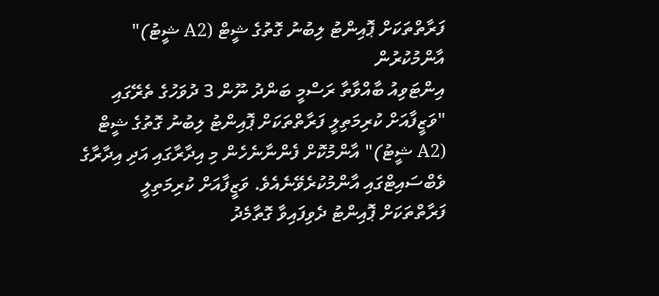ފަރާތްތަކަށް ޕޮއިންޓު ލިބުނު ގޮތުގެ ޝީޓް (A2 ޝީޓު)" އާންމުކުރުން
އިންޓަވިއު ބާއްވާތާ ރަސްމީ ބަންދު ނޫން 3 ދުވަހުގެ ތެރޭގައި "ވަޒީފާއަށް ކުރިމަތިލީ ފަރާތްތަކަށް ޕޮއިންޓު ލިބުނު ގޮތުގެ ޝީޓް (A2 ޝީޓު)" އާންމުކޮށް ފެންނާނެހެން މި އިދާރާގައި އަދި އިދާރާގެ ވެބްސައިޓްގައި އާންމުކުރެވޭނެއެވެ. ވަޒީފާއަށް ކުރިމަތިލީ ފަރާތްތަކަށް ޕޮއިންޓު ދެވިފައިވާ ގޮތާމެދު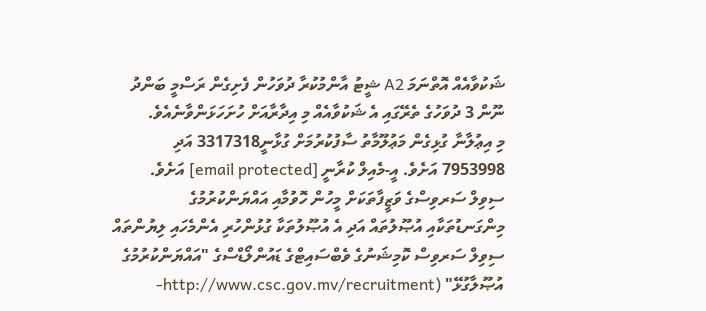ޝަކުވާއެއް އޮތްނަމަ A2 ޝީޓު އާންމުކުރާ ދުވަހުން ފެށިގެން ރަސްމީ ބަންދު ނޫން 3 ދުވަހުގެ ތެރޭގައި އެ ޝަކުވާއެއް މި އިދާރާއަށް ހުށަހަޅަންވާނެއެވެ.
މި އިޢުލާނާ ގުޅިގެން މަޢުލޫމާތު ސާފުކުރުމަށް ގުޅާނީ3317318 އަދި 7953998 އަށެވެ. އީ-މެއިލް ކުރާނީ [email protected] އަށެވެ.
ސިވިލް ސަރވިސްގެ ވަޒީފާތަކަށް މީހުން ހޮވުމާއި އައްޔަންކުރުމުގެ މިންގަނޑުތަކާއި އުޞޫލުތައް އަދި އެ އުޞޫލުތަކާ ގުޅުންހުރި އެންމެހައި ލިޔުންތައް ސިވިލް ސަރވިސް ކޮމިޝަނުގެ ވެބްސައިޓްގެ ޑައުންލޯޑްސްގެ "އައްޔަންކުރުމުގެ އުޞޫލާގުޅޭ" (http://www.csc.gov.mv/recruitment-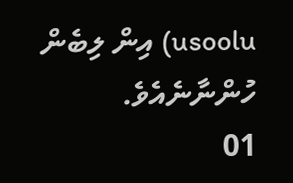usoolu) އިން ލިބެން ހުންނާނެއެވެ.
01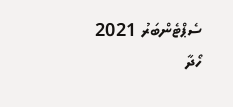ސެޕްޓެންބަރު 2021
ހޯދާ